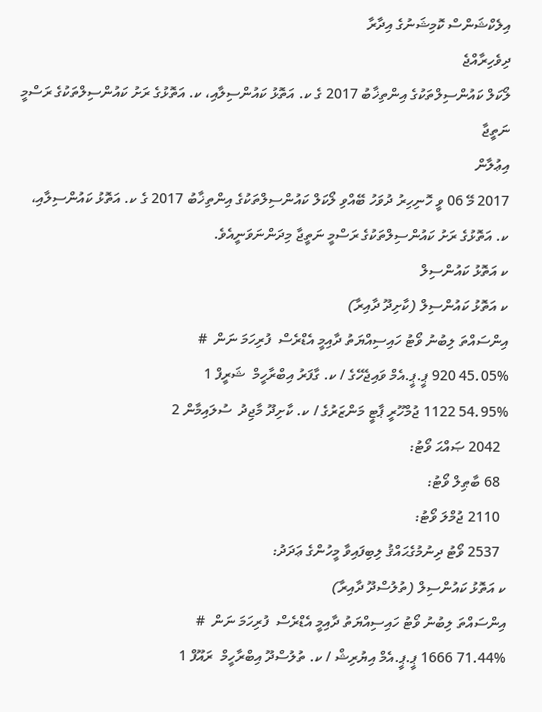އިލެކްޝަންސް ކޮމިޝަނުގެ އިދާރާ
ދިވެހިރާއްޖެ
ލޯކަލް ކައުންސިލްތަކުގެ އިންތިޚާބު 2017 ގެ ކ. އަތޮޅު ކައުންސިލާއި، ކ. އަތޮޅުގެ ރަށު ކައުންސިލްތަކުގެ ރަސްމީ ނަތީޖާ
އިޢުލާން
2017 މޭ 06 ވީ ހޮނިހިރު ދުވަހު ބޭއްވި ލޯކަލް ކައުންސިލްތަކުގެ އިންތިޚާބު 2017 ގެ ކ. އަތޮޅު ކައުންސިލާއި، ކ. އަތޮޅުގެ ރަށު ކައުންސިލްތަކުގެ ރަސްމީ ނަތީޖާ މިދަންނަވަނީއެވެ.
ކ އަތޮޅު ކައުންސިލް
ކ އަތޮޅު ކައުންސިލް (ކާށިދޫ ދާއިރާ)
އިންސައްތަ ލިބުނު ވޯޓު ހައިސިއްޔަތު ދާއިމީ އެޑްރެސް  ފުރިހަމަ ނަން  #
45.05% 920 ޕީ.ޕީ.އެމް ވައިޖެހޭގެ / ކ. ގާފަރު އިބްރާހީމް  ޝަރީފް 1
54.95% 1122 ޖުމްހޫރީ ޕާޓީ މަންޒަރުގެ / ކ. ކާށިދޫ މާޖިދު  ސުލައިމާން 2
  2042 ޞައްޙަ ވޯޓު:
  68 ބާޠިލް ވޯޓު:
  2110 ޖުމްލަ ވޯޓު:
  2537 ވޯޓު ދިނުމުގެޙައްޤު ލިބިފައިވާ މީހުންގެ ޢަދަދު:
ކ އަތޮޅު ކައުންސިލް (ތުލުސްދޫ ދާއިރާ)
އިންސައްތަ ލިބުނު ވޯޓު ހައިސިއްޔަތު ދާއިމީ އެޑްރެސް  ފުރިހަމަ ނަން  #
71.44% 1666 ޕީ.ޕީ.އެމް އިޔުރިޝް / ކ. ތުލުސްދޫ އިބްރާހީމް  ރައޫފް 1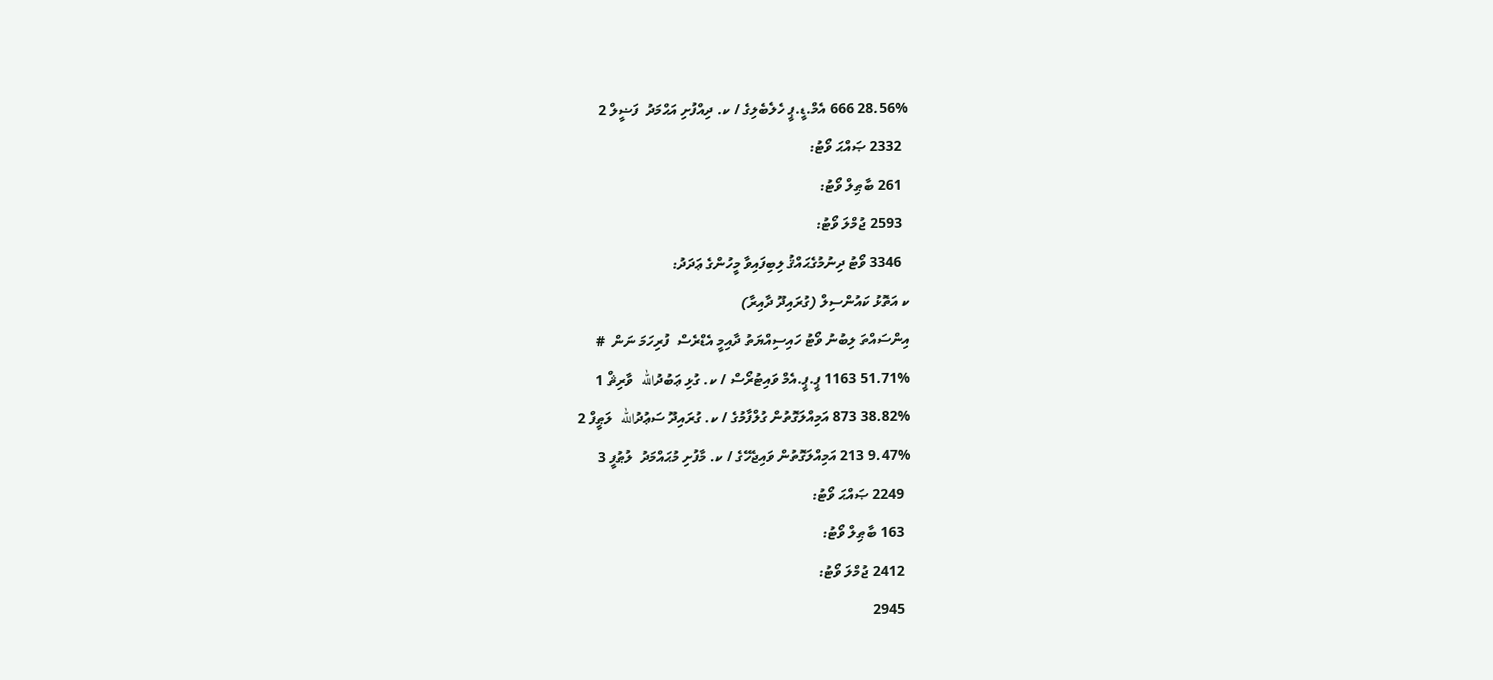28.56% 666 އެމް.ޑީ.ޕީ ހެލެބެލިގެ / ކ. ދިއްފުށި އަޙްމަދު  ފަޟީލް 2
  2332 ޞައްޙަ ވޯޓު:
  261 ބާޠިލް ވޯޓު:
  2593 ޖުމްލަ ވޯޓު:
  3346 ވޯޓު ދިނުމުގެޙައްޤު ލިބިފައިވާ މީހުންގެ ޢަދަދު:
ކ އަތޮޅު ކައުންސިލް (ގުރައިދޫ ދާއިރާ)
އިންސައްތަ ލިބުނު ވޯޓު ހައިސިއްޔަތު ދާއިމީ އެޑްރެސް  ފުރިހަމަ ނަން  #
51.71% 1163 ޕީ.ޕީ.އެމް ވައިޓުރޯސް / ކ. ގުޅި ޢަބުދުالله  ވާރިޘް 1
38.82% 873 އަމިއްލަގޮތުން ގުލްފާމުގެ / ކ. ގުރައިދޫ ސަޢުދުالله  ލަޠީފް 2
9.47% 213 އަމިއްލަގޮތުން ވައިޖެހޭގެ / ކ. މާފުށި މުޙައްމަދު  ލުޠުފީ 3
  2249 ޞައްޙަ ވޯޓު:
  163 ބާޠިލް ވޯޓު:
  2412 ޖުމްލަ ވޯޓު:
  2945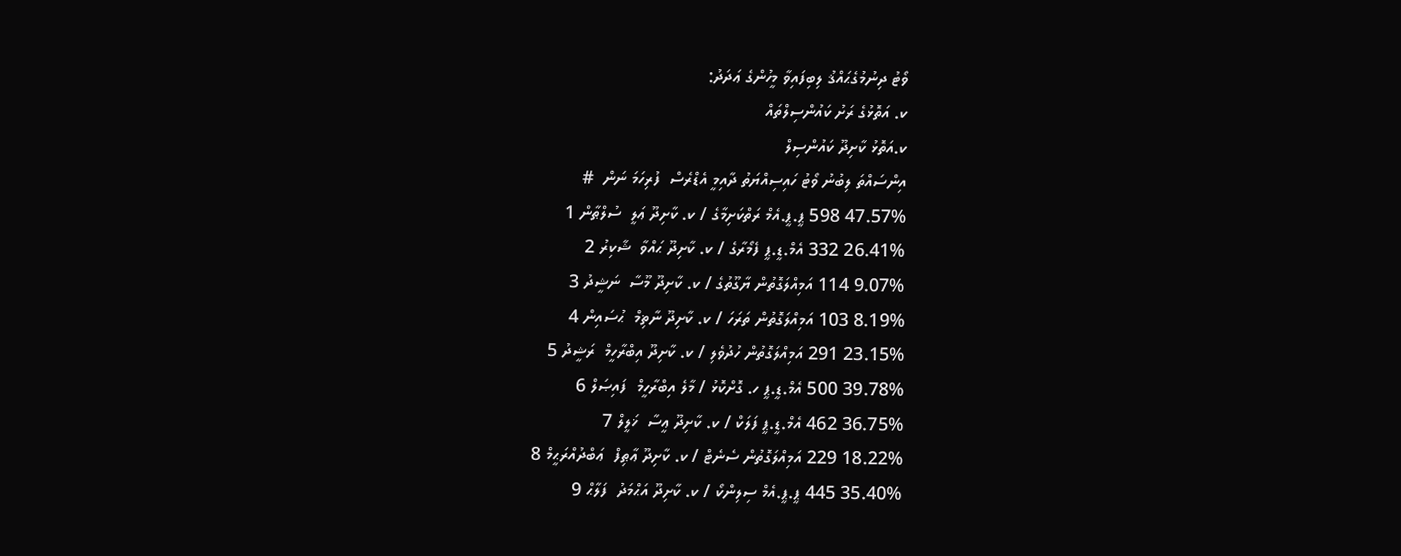ވޯޓު ދިނުމުގެޙައްޤު ލިބިފައިވާ މީހުންގެ ޢަދަދު:
ކ. އަތޮޅުގެ ރަށު ކައުންސިލްތައް
ކ.އަތޮޅު ކާށިދޫ ކައުންސިލް
އިންސައްތަ ލިބުނު ވޯޓު ހައިސިއްޔަތު ދާއިމީ އެޑްރެސް  ފުރިހަމަ ނަން  #
47.57% 598 ޕީ.ޕީ.އެމް ރަތްކަށިމާގެ / ކ. ކާށިދޫ ޢަލީ  ސުލްޠާން 1
26.41% 332 އެމް.ޑީ.ޕީ ފެމޯރާގެ / ކ. ކާށިދޫ ޙައްވާ  ޝާކިރު 2
9.07% 114 އަމިއްލަގޮތުން ޔާގޫތުގެ / ކ. ކާށިދޫ މޫސާ  ނަޝީދު 3
8.19% 103 އަމިއްލަގޮތުން ތަރަހަ / ކ. ކާށިދޫ ނާޡިމް  ޙުސައިން 4
23.15% 291 އަމިއްލަގޮތުން ހުދުވެލި / ކ. ކާށިދޫ އިބްރާހީމް  ރަޝީދު 5
39.78% 500 އެމް.ޑީ.ޕީ ހ. ގޮށްކޮޅު / މާލެ އިބްރާހީމް  ފައިޞަލް 6
36.75% 462 އެމް.ޑީ.ޕީ ފަލަކް / ކ. ކާށިދޫ ޢީސާ  ޚަލީލް 7
18.22% 229 އަމިއްލަގޮތުން ސެނެޓް / ކ. ކާށިދޫ ޢާޠިފް  ޢަބްދުއްރަޙީމް 8
35.40% 445 ޕީ.ޕީ.އެމް ސިލިންކޯ / ކ. ކާށިދޫ އަޙްމަދު  ފަލާޙް 9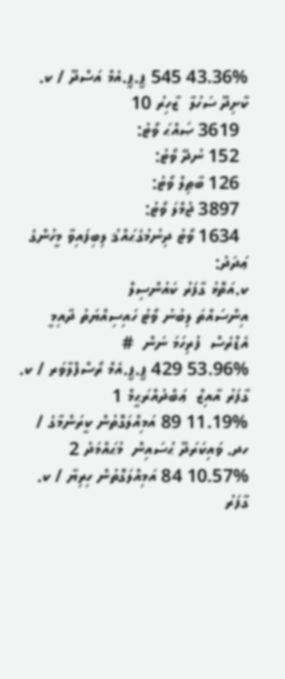43.36% 545 ޕީ.ޕީ.އެމް އަސްދޫ / ކ. ކާށިދޫ ސަހުލާ  ޒާހިރު 10
  3619 ޞައްޙަ ވޯޓު:
  152 ނުދޭ ވޯޓު:
  126 ބާޠިލް ވޯޓު:
  3897 ޖުމްލަ ވޯޓު:
  1634 ވޯޓު ދިނުމުގެޙައްޤު ލިބިފައިވާ މީހުންގެ ޢަދަދު:
ކ.އަތޮޅު ގާފަރު ކައުންސިލް
އިންސައްތަ ލިބުނު ވޯޓު ހައިސިއްޔަތު ދާއިމީ އެޑްރެސް  ފުރިހަމަ ނަން  #
53.96% 429 ޕީ.ޕީ.އެމް ރޯސްފްލާވަރ / ކ. ގާފަރު އާއިޒް  ޢަބްދުއްރަޙީމް 1
11.19% 89 އަމިއްލަގޮތުން ކީރަންމާގެ / ހދ. ވައިކަރަދޫ ޙުސައިން  މުޙައްމަދު 2
10.57% 84 އަމިއްލަގޮތުން ހިރިޔާ / ކ. ގާފަރު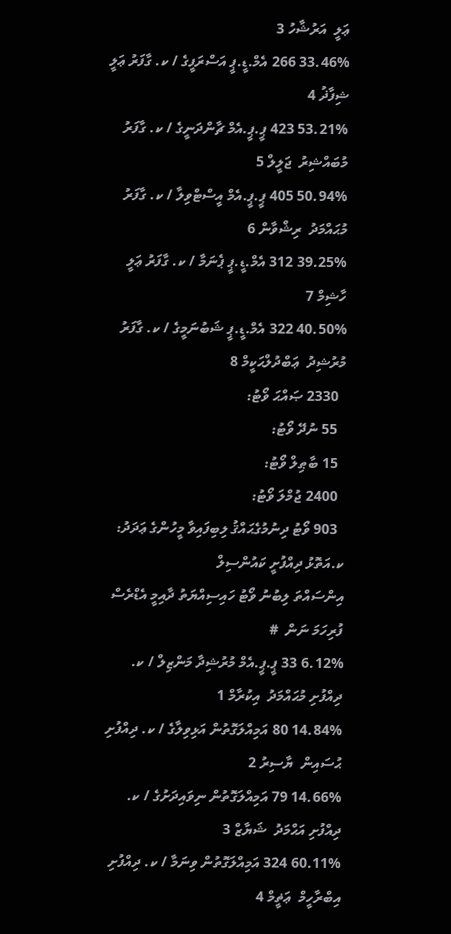ޢަލީ  އަރުޝާހު 3
33.46% 266 އެމް.ޑީ.ޕީ އަސްރަފީގެ / ކ. ގާފަރު ޢަލީ  ޝިފާޛު 4
53.21% 423 ޕީ.ޕީ.އެމް ޗާންދަނީގެ / ކ. ގާފަރު މުބައްޝިރު  ޖަލީލް 5
50.94% 405 ޕީ.ޕީ.އެމް އީސްޓްވިލާ / ކ. ގާފަރު މުޙައްމަދު  ރިޝްވާން 6
39.25% 312 އެމް.ޑީ.ޕީ ޕެނަމާ / ކ. ގާފަރު ޢަލީ  ހާޝިމް 7
40.50% 322 އެމް.ޑީ.ޕީ ޝަބުނަމީގެ / ކ. ގާފަރު މުރުޝިދު  ޢަބްދުލްޙަކީމް 8
  2330 ޞައްޙަ ވޯޓު:
  55 ނުދޭ ވޯޓު:
  15 ބާޠިލް ވޯޓު:
  2400 ޖުމްލަ ވޯޓު:
  903 ވޯޓު ދިނުމުގެޙައްޤު ލިބިފައިވާ މީހުންގެ ޢަދަދު:
ކ.އަތޮޅު ދިއްފުށީ ކައުންސިލް
އިންސައްތަ ލިބުނު ވޯޓު ހައިސިއްޔަތު ދާއިމީ އެޑްރެސް  ފުރިހަމަ ނަން  #
6.12% 33 ޕީ.ޕީ.އެމް މުރުޝިދާ މަންޒިލް / ކ. ދިއްފުށި މުޙައްމަދު  އިކުރާމް 1
14.84% 80 އަމިއްލަގޮތުން އަޅިވިލާގެ / ކ. ދިއްފުށި ޙުސައިން  ޔާސިރު 2
14.66% 79 އަމިއްލަގޮތުން ނިވައިދަށުގެ / ކ. ދިއްފުށި އަޙްމަދު  ޝަޔާޒް 3
60.11% 324 އަމިއްލަގޮތުން ވިނަމާ / ކ. ދިއްފުށި އިބްރާހީމް  ޢަޡީމް 4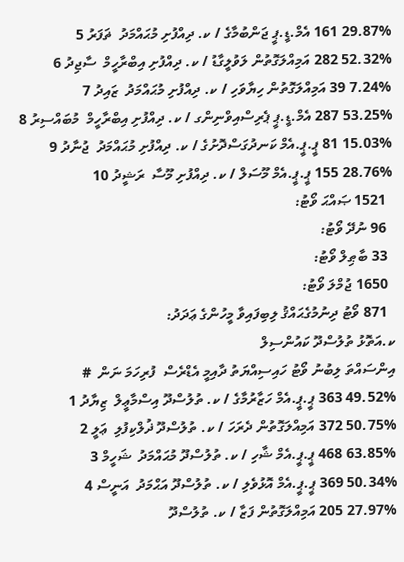29.87% 161 އެމް.ޑީ.ޕީ ޖަންބުމާގެ / ކ. ދިއްފުށި މުޙައްމަދު  ޡަފަރު 5
52.32% 282 އަމިއްލަގޮތުން ލަވުލީގާޑު / ކ. ދިއްފުށި އިބްރާހީމް  ސާޖިދު 6
7.24% 39 އަމިއްލަގޮތުން ހިޔާވަހި / ކ. ދިއްފުށި މުޙައްމަދު  ޒައިދު 7
53.25% 287 އެމް.ޑީ.ޕީ ޕެރިސްއިވްނިންގ / ކ. ދިއްފުށި އިބްރާހީމް  މުބައްސިރު 8
15.03% 81 ޕީ.ޕީ.އެމް ކަނދުގަސްދޮށުގެ / ކ. ދިއްފުށި މުޙައްމަދު  ޖުނާދު 9
28.76% 155 ޕީ.ޕީ.އެމް މޫސަލް / ކ. ދިއްފުށި މޫސާ  ރަޝީދު 10
  1521 ޞައްޙަ ވޯޓު:
  96 ނުދޭ ވޯޓު:
  33 ބާޠިލް ވޯޓު:
  1650 ޖުމްލަ ވޯޓު:
  871 ވޯޓު ދިނުމުގެޙައްޤު ލިބިފައިވާ މީހުންގެ ޢަދަދު:
ކ.އަތޮޅު ތުލުސްދޫ ކައުންސިލް
އިންސައްތަ ލިބުނު ވޯޓު ހައިސިއްޔަތު ދާއިމީ އެޑްރެސް  ފުރިހަމަ ނަން  #
49.52% 363 ޕީ.ޕީ.އެމް ހަޒާރުމާގެ / ކ. ތުލުސްދޫ އިސްމާޢީލް  ޒިޔާދު 1
50.75% 372 އަމިއްލަގޮތުން ދެރަހަ / ކ. ތުލުސްދޫ ޛުލްކިފުލި  ޢަލީ 2
63.85% 468 ޕީ.ޕީ.އެމް ޝާހި / ކ. ތުލުސްދޫ މުޙައްމަދު  ޝަހީމް 3
50.34% 369 ޕީ.ޕީ.އެމް އޮޅުވެލި / ކ. ތުލުސްދޫ އަޙްމަދު  އަނީސް 4
27.97% 205 އަމިއްލަގޮތުން ފަޒާ / ކ. ތުލުސްދޫ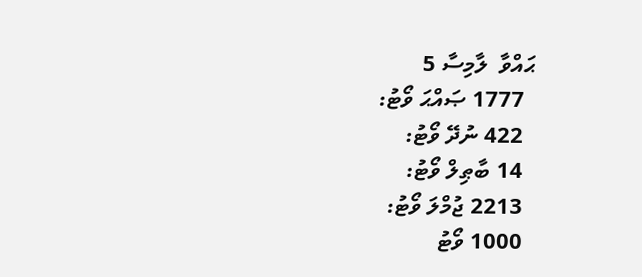ޙައްވާ  ލާމިސާ 5
  1777 ޞައްޙަ ވޯޓު:
  422 ނުދޭ ވޯޓު:
  14 ބާޠިލް ވޯޓު:
  2213 ޖުމްލަ ވޯޓު:
  1000 ވޯޓު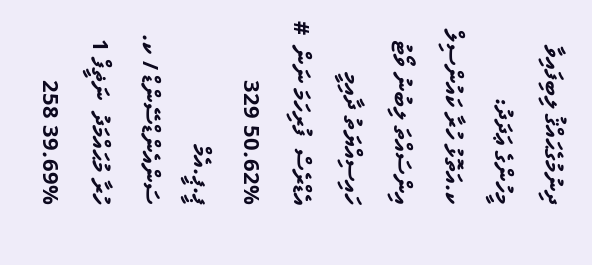ދިނުމުގެޙައްޤު ލިބިފައިވާ މީހުންގެ ޢަދަދު:
ކ.އަތޮޅު ހުރާ ކައުންސިލް
އިންސައްތަ ލިބުނު ވޯޓު ހައިސިއްޔަތު ދާއިމީ އެޑްރެސް  ފުރިހަމަ ނަން  #
50.62% 329 ޕީ.ޕީ.އެމް ސަންއެންޑްސޭންޑް / ކ. ހުރާ މުޙައްމަދު  ނަޡީފް 1
39.69% 258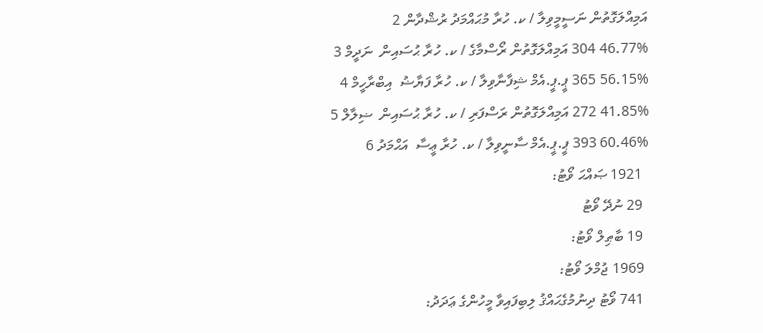އަމިއްލަގޮތުން ނަސީމީވިލާ / ކ. ހުރާ މުޙައްމަދު ރުޝްދާން 2
46.77% 304 އަމިއްލަގޮތުން ރޯސްމާގެ / ކ. ހުރާ ޙުސައިން  ނަދީމް 3
56.15% 365 ޕީ.ޕީ.އެމް ޝިފާނާވިލާ / ކ. ހުރާ ފަޔާޟު  އިބްރާހީމް 4
41.85% 272 އަމިއްލަގޮތުން ރަސްފަރި / ކ. ހުރާ ޙުސައިން  ޟިލާލް 5
60.46% 393 ޕީ.ޕީ.އެމް ސާނީވިލާ / ކ. ހުރާ ޢީސާ  އަޙްމަދު 6
  1921 ޞައްޙަ ވޯޓު:
  29 ނުދޭ ވޯޓު
  19 ބާޠިލް ވޯޓު:
  1969 ޖުމްލަ ވޯޓު:
  741 ވޯޓު ދިނުމުގެޙައްޤު ލިބިފައިވާ މީހުންގެ ޢަދަދު: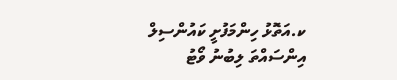ކ.އަތޮޅު ހިންމަފުށީ ކައުންސިލް
އިންސައްތަ ލިބުނު ވޯޓު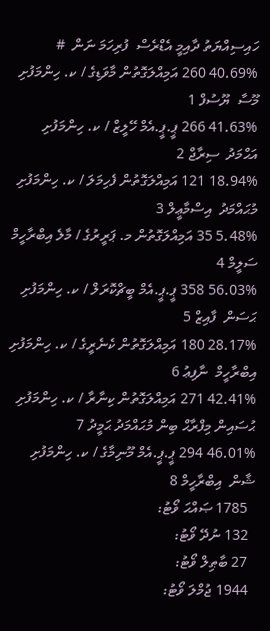ހައިސިއްޔަތު ދާއިމީ އެޑްރެސް  ފުރިހަމަ ނަން  #
40.69% 260 އަމިއްލަގޮތުން މާވަޑިގެ / ކ. ހިންމަފުށި މޫސާ  ޔޫސުފް 1
41.63% 266 ޕީ.ޕީ.އެމް ހޭލީޒް / ކ. ހިންމަފުށި އަޙްމަދު  ސިރާޖް 2
18.94% 121 އަމިއްލަގޮތުން ފެހިމަލަ / ކ. ހިންމަފުށި މުޙައްމަދު  އިސްމާޢީލް 3
5.48% 35 އަމިއްލަގޮތުން މ. ޕަރީރުގެ / މާލެ އިބްރާހީމް  ސަލީމް 4
56.03% 358 ޕީ.ޕީ.އެމް ބީޗްކޮރަލް / ކ. ހިންމަފުށި ޙަސަން  ފާއިޒް 5
28.17% 180 އަމިއްލަގޮތުން ކެނެރީގެ / ކ. ހިންމަފުށި އިބްރާހީމް  ނާފިޢު 6
42.41% 271 އަމިއްލަގޮތުން ކިނާރާ / ކ. ހިންމަފުށި ޙުސައިން މިފްރާޙް ބިން މުޙައްމަދު ޙަމީދު 7
46.01% 294 ޕީ.ޕީ.އެމް މޫނިމާގެ / ކ. ހިންމަފުށި ޝާން  އިބްރާހީމް 8
  1785 ޞައްޙަ ވޯޓު:
  132 ނުދޭ ވޯޓު:
  27 ބާޠިލް ވޯޓު:
  1944 ޖުމްލަ ވޯޓު: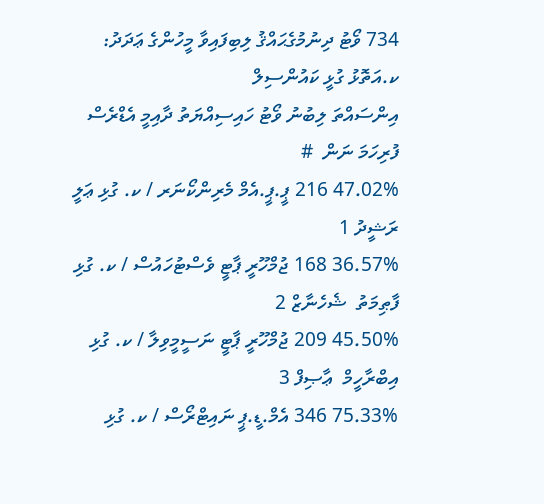734 ވޯޓު ދިނުމުގެޙައްޤު ލިބިފައިވާ މީހުންގެ ޢަދަދު:
ކ.އަތޮޅު ގުޅީ ކައުންސިލް
އިންސައްތަ ލިބުނު ވޯޓު ހައިސިއްޔަތު ދާއިމީ އެޑްރެސް  ފުރިހަމަ ނަން  #
47.02% 216 ޕީ.ޕީ.އެމް މެރިންކޯނަރ / ކ. ގުޅި ޢަލީ  ރަޝީދު 1
36.57% 168 ޖުމްހޫރީ ޕާޓީ ވެސްޓުހައުސް / ކ. ގުޅި ފާޠިމަތު  ޝެހެނާޒް 2
45.50% 209 ޖުމްހޫރީ ޕާޓީ ނަސީމީވިލާ / ކ. ގުޅި އިބްރާހީމް  ޢާޞިފް 3
75.33% 346 އެމް.ޑީ.ޕީ ނައިޓްރޯސް / ކ. ގުޅި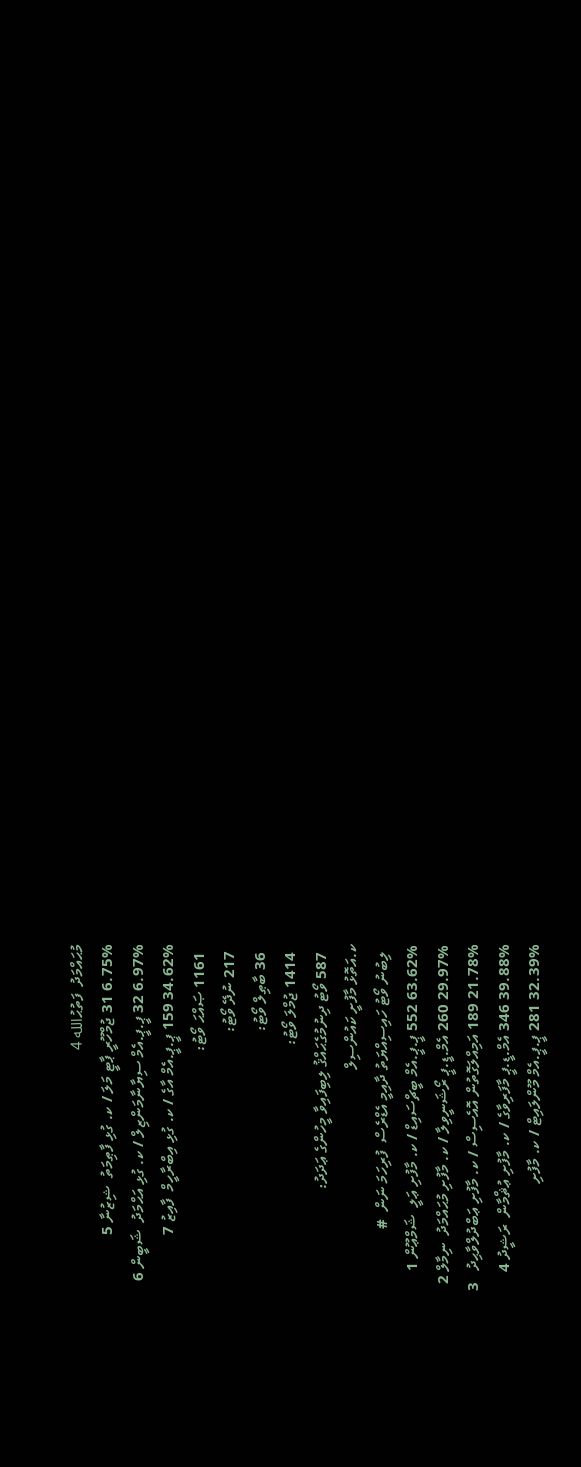މުޙައްމަދު  ފަތުޙުالله 4
6.75% 31 ޖުމްހޫރީ ޕާޓީ މަލަ / ކ. ގުޅި ފާޠިމަތު  ޝިޒުނާ 5
6.97% 32 ޕީ.ޕީ.އެމް ސިޔާނާމަންޒިލް / ކ. ގުޅި އަޙްމަދު  ޝަބީން 6
34.62% 159 ޕީ.ޕީ.އެމް އާގެ / ކ. ގުޅި އިބްރާހީމް  ފާއިޒު 7
  1161 ޞައްޙަ ވޯޓު:
  217 ނުދޭ ވޯޓު:
  36 ބާޠިލް ވޯޓު:
  1414 ޖުމްލަ ވޯޓު:
  587 ވޯޓު ދިނުމުގެޙައްޤު ލިބިފައިވާ މީހުންގެ ޢަދަދު:
ކ.އަތޮޅު މާފުށީ ކައުންސިލް
  ލިބުނު ވޯޓު ހައިސިއްޔަތު ދާއިމީ އެޑްރެސް  ފުރިހަމަ ނަން  #
63.62% 552 ޕީ.ޕީ.އެމް ބީޗްސައިޑް / ކ. މާފުށި ޢަލީ  ޝަމްޢޫން 1
29.97% 260 އެމް.ޑީ.ޕީ ރޯޝަނީވިލާ / ކ. މާފުށި މުޙައްމަދު  ނިމާލް 2
21.78% 189 އަމިއްލަގޮތުން އޮއެސިސް / ކ. މާފުށި ޢަބްދުލްވާޙިދު   3
39.88% 346 އެމް.ޑީ.ޕީ މާފަރިވާގެ / ކ. މާފުށި ޢުޘްމާން  ރަޝީދު 4
32.39% 281 ޕީ.ޕީ.އެމް މޫންލައިޓް / ކ. މާފުށި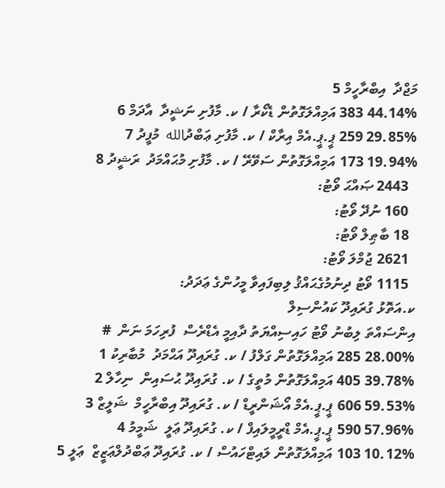މަޖްދާ  އިބްރާހީމް 5
44.14% 383 އަމިއްލަގޮތުން ޑެކޯރާ / ކ. މާފުށި ނަޝީދާ  އާދަމް 6
29.85% 259 ޕީ.ޕީ.އެމް އިރާކް / ކ. މާފުށި ޢަބްދުالله  މުފީދު 7
19.94% 173 އަމިއްލަގޮތުން ސަވޭރޭ / ކ. މާފުށި މުޙައްމަދު  ރަޝީދު 8
  2443 ޞައްޙަ ވޯޓު:
  160 ނުދޭ ވޯޓު:
  18 ބާޠިލް ވޯޓު:
  2621 ޖުމްލަ ވޯޓު:
  1115 ވޯޓު ދިނުމުގެޙައްޤު ލިބިފައިވާ މީހުންގެ ޢަދަދު:
ކ.އަތޮޅު ގުރައިދޫ ކައުންސިލް
އިންސައްތަ ލިބުނު ވޯޓު ހައިސިއްޔަތު ދާއިމީ އެޑްރެސް  ފުރިހަމަ ނަން  #
28.00% 285 އަމިއްލަގޮތުން ގަލްފު / ކ. ގުރައިދޫ އަޙްމަދު  މުބާރިކު 1
39.78% 405 އަމިއްލަގޮތުން މުތީގެ / ކ. ގުރައިދޫ ޙުސައިން  ނިހާލް 2
59.53% 606 ޕީ.ޕީ.އެމް އޯޝަންރީޑް / ކ. ގުރައިދޫ އިބްރާހީމް  ޝަލީޒް 3
57.96% 590 ޕީ.ޕީ.އެމް ޑްރީމީލައިފް / ކ. ގުރައިދޫ ޢަލީ  ޝަމީމު 4
10.12% 103 އަމިއްލަގޮތުން ލައިޓްހައުސް / ކ. ގުރައިދޫ ޢަބްދުލްޢަޒީޒް  ޢަލީ 5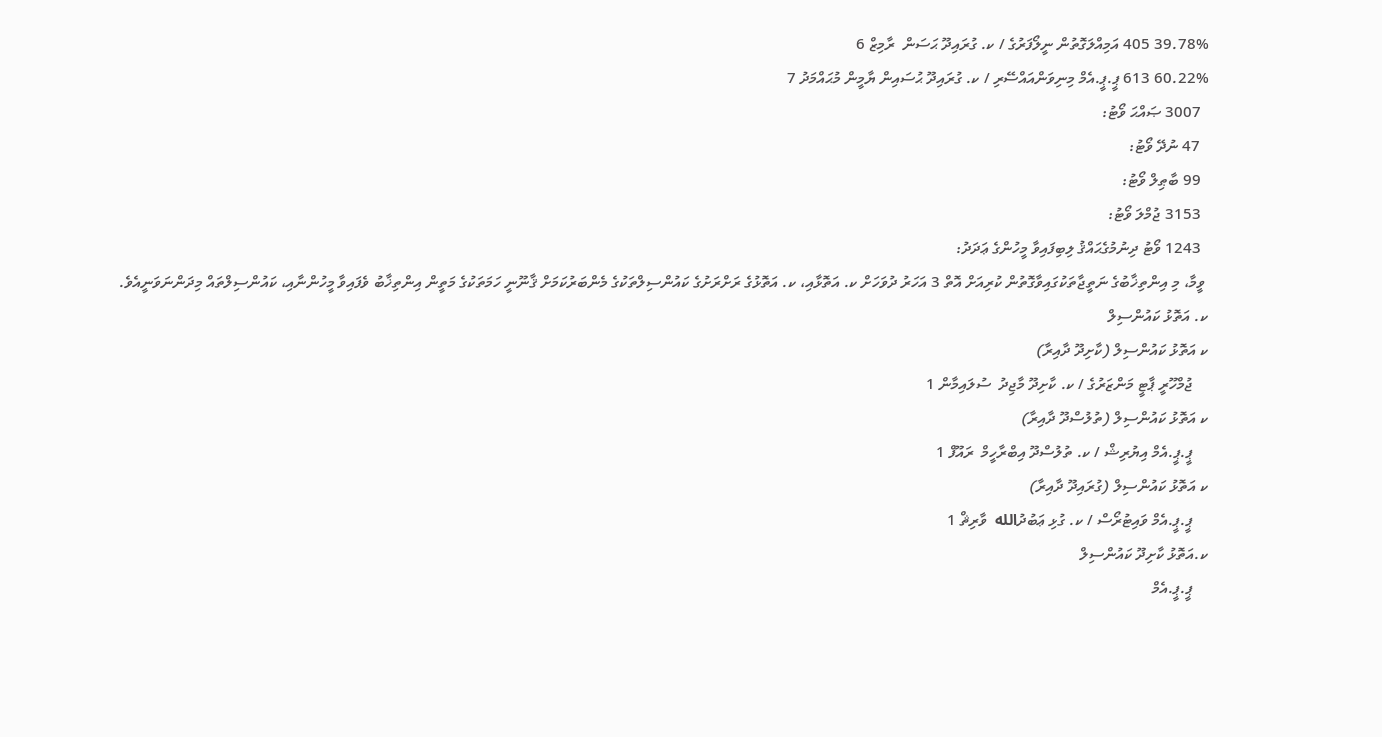39.78% 405 އަމިއްލަގޮތުން ނީލޯފަރުގެ / ކ. ގުރައިދޫ ޙަސަން  ރާމިޒް 6
60.22% 613 ޕީ.ޕީ.އެމް މިނިވަންއައްސޭރި / ކ. ގުރައިދޫ ޙުސައިން ޔާމީން މުޙައްމަދު 7
  3007 ޞައްޙަ ވޯޓު:
  47 ނުދޭ ވޯޓު:
  99 ބާޠިލް ވޯޓު:
  3153 ޖުމްލަ ވޯޓު:
  1243 ވޯޓު ދިނުމުގެޙައްޤު ލިބިފައިވާ މީހުންގެ ޢަދަދު:
 ވީމާ، މި އިންތިޚާބުގެ ނަތީޖާތަކުގައިވާގޮތުން ކުރިއަށް އޮތް 3 އަހަރު ދުވަހަށް ކ. އަތޮޅާއި، ކ. އަތޮޅުގެ ރަށްރަށުގެ ކައުންސިލްތަކުގެ މެންބަރުކަމަށް ޤާނޫނީ ހަމަތަކުގެ މަތީން އިންތިޚާބު ވެފައިވާ މީހުންނާއި، ކައުންސިލްތައް މިދަންނަވަނީއެވެ.
ކ. އަތޮޅު ކައުންސިލް
ކ އަތޮޅު ކައުންސިލް (ކާށިދޫ ދާއިރާ)
    ޖުމްހޫރީ ޕާޓީ މަންޒަރުގެ / ކ. ކާށިދޫ މާޖިދު  ސުލައިމާން 1
ކ އަތޮޅު ކައުންސިލް (ތުލުސްދޫ ދާއިރާ)
    ޕީ.ޕީ.އެމް އިޔުރިޝް / ކ. ތުލުސްދޫ އިބްރާހީމް  ރައޫފް 1
ކ އަތޮޅު ކައުންސިލް (ގުރައިދޫ ދާއިރާ)
    ޕީ.ޕީ.އެމް ވައިޓުރޯސް / ކ. ގުޅި ޢަބުދުالله  ވާރިޘް 1
ކ.އަތޮޅު ކާށިދޫ ކައުންސިލް
    ޕީ.ޕީ.އެމް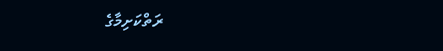ރަތްކަށިމާގެ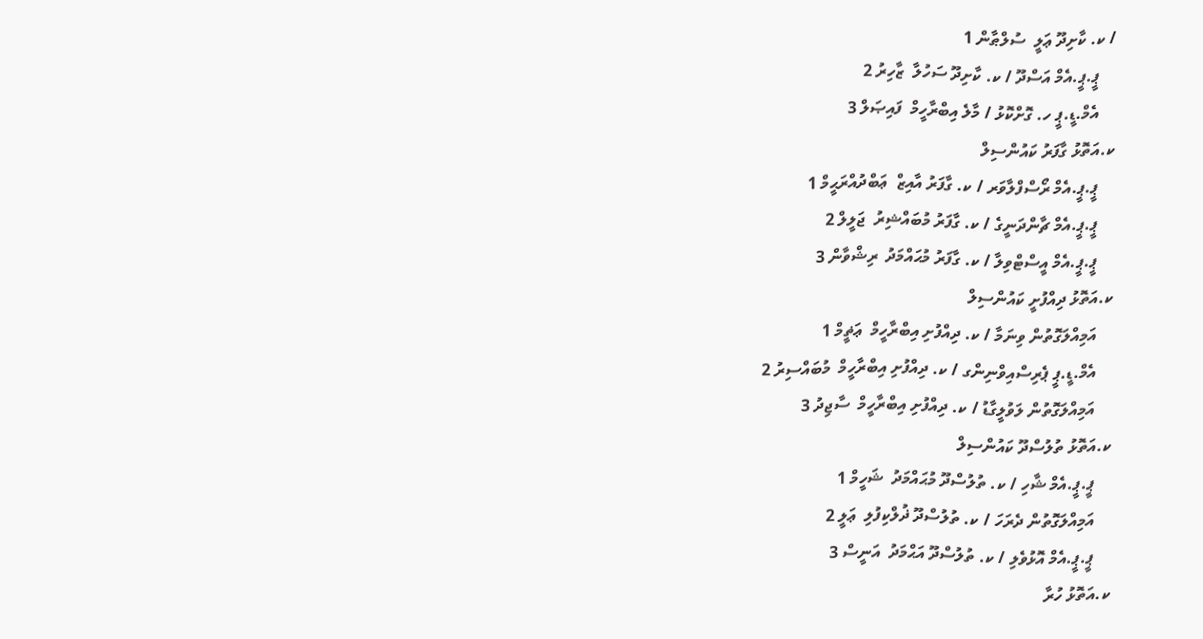/ ކ. ކާށިދޫ ޢަލީ  ސުލްޠާން 1
    ޕީ.ޕީ.އެމް އަސްދޫ / ކ. ކާށިދޫ ސަހުލާ  ޒާހިރު 2
    އެމް.ޑީ.ޕީ ހ. ގޮށްކޮޅު / މާލެ އިބްރާހީމް  ފައިޞަލް 3
ކ.އަތޮޅު ގާފަރު ކައުންސިލް
    ޕީ.ޕީ.އެމް ރޯސްފްލާވަރ / ކ. ގާފަރު އާއިޒް  ޢަބްދުއްރަޙީމް 1
    ޕީ.ޕީ.އެމް ޗާންދަނީގެ / ކ. ގާފަރު މުބައްޝިރު  ޖަލީލް 2
    ޕީ.ޕީ.އެމް އީސްޓްވިލާ / ކ. ގާފަރު މުޙައްމަދު  ރިޝްވާން 3
ކ.އަތޮޅު ދިއްފުށީ ކައުންސިލް
    އަމިއްލަގޮތުން ވިނަމާ / ކ. ދިއްފުށި އިބްރާހީމް  ޢަޡީމް 1
    އެމް.ޑީ.ޕީ ޕެރިސްއިވްނިންގ / ކ. ދިއްފުށި އިބްރާހީމް  މުބައްސިރު 2
    އަމިއްލަގޮތުން ލަވުލީގާޑު / ކ. ދިއްފުށި އިބްރާހީމް  ސާޖިދު 3
ކ.އަތޮޅު ތުލުސްދޫ ކައުންސިލް
    ޕީ.ޕީ.އެމް ޝާހި / ކ. ތުލުސްދޫ މުޙައްމަދު  ޝަހީމް 1
    އަމިއްލަގޮތުން ދެރަހަ / ކ. ތުލުސްދޫ ޛުލްކިފުލި  ޢަލީ 2
    ޕީ.ޕީ.އެމް އޮޅުވެލި / ކ. ތުލުސްދޫ އަޙްމަދު  އަނީސް 3
ކ.އަތޮޅު ހުރާ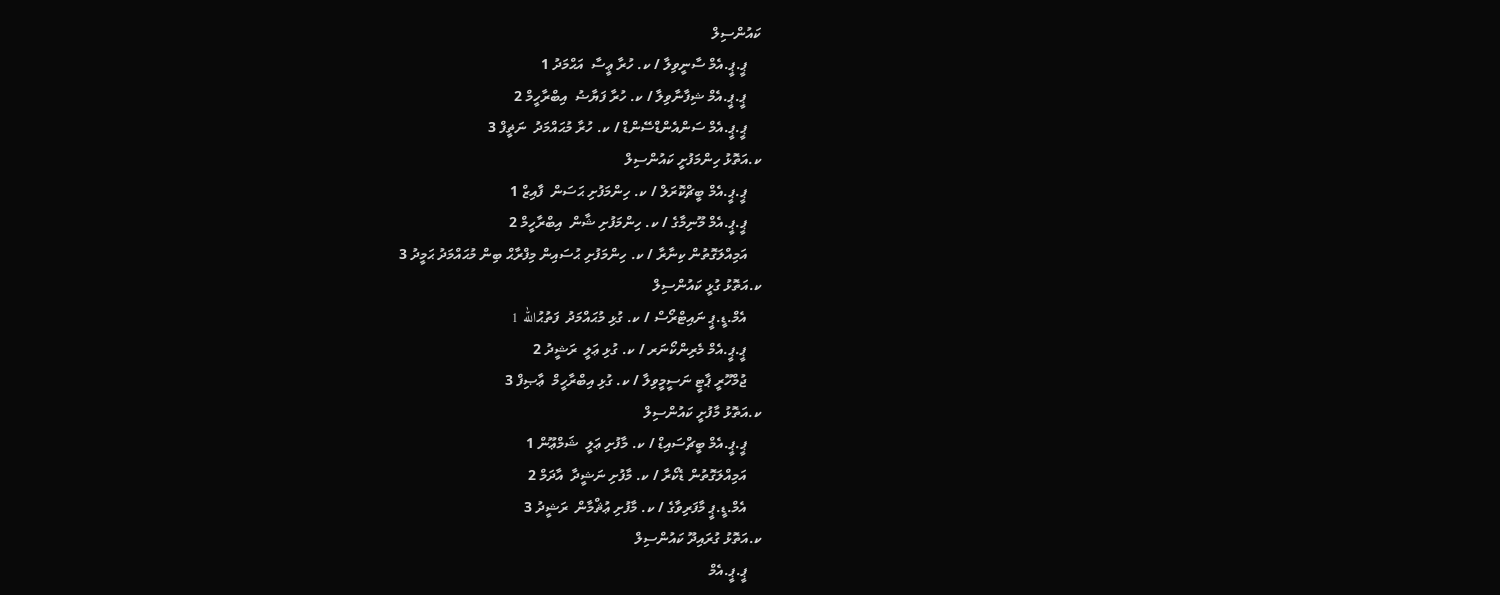ކައުންސިލް
    ޕީ.ޕީ.އެމް ސާނީވިލާ / ކ. ހުރާ ޢީސާ  އަޙްމަދު 1
    ޕީ.ޕީ.އެމް ޝިފާނާވިލާ / ކ. ހުރާ ފަޔާޟު  އިބްރާހީމް 2
    ޕީ.ޕީ.އެމް ސަންއެންޑްސޭންޑް / ކ. ހުރާ މުޙައްމަދު  ނަޡީފް 3
ކ.އަތޮޅު ހިންމަފުށީ ކައުންސިލް
    ޕީ.ޕީ.އެމް ބީޗްކޮރަލް / ކ. ހިންމަފުށި ޙަސަން  ފާއިޒް 1
    ޕީ.ޕީ.އެމް މޫނިމާގެ / ކ. ހިންމަފުށި ޝާން  އިބްރާހީމް 2
    އަމިއްލަގޮތުން ކިނާރާ / ކ. ހިންމަފުށި ޙުސައިން މިފްރާޙް ބިން މުޙައްމަދު ޙަމީދު 3
ކ.އަތޮޅު ގުޅީ ކައުންސިލް
    އެމް.ޑީ.ޕީ ނައިޓްރޯސް / ކ. ގުޅި މުޙައްމަދު  ފަތުޙުالله 1
    ޕީ.ޕީ.އެމް މެރިންކޯނަރ / ކ. ގުޅި ޢަލީ  ރަޝީދު 2
    ޖުމްހޫރީ ޕާޓީ ނަސީމީވިލާ / ކ. ގުޅި އިބްރާހީމް  ޢާޞިފް 3
ކ.އަތޮޅު މާފުށީ ކައުންސިލް
    ޕީ.ޕީ.އެމް ބީޗްސައިޑް / ކ. މާފުށި ޢަލީ  ޝަމްޢޫން 1
    އަމިއްލަގޮތުން ޑެކޯރާ / ކ. މާފުށި ނަޝީދާ  އާދަމް 2
    އެމް.ޑީ.ޕީ މާފަރިވާގެ / ކ. މާފުށި ޢުޘްމާން  ރަޝީދު 3
ކ.އަތޮޅު ގުރައިދޫ ކައުންސިލް
    ޕީ.ޕީ.އެމް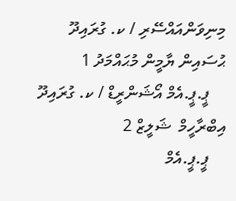މިނިވަންއައްސޭރި / ކ. ގުރައިދޫ ޙުސައިން ޔާމީން މުޙައްމަދު 1
    ޕީ.ޕީ.އެމް އޯޝަންރީޑް / ކ. ގުރައިދޫ އިބްރާހީމް  ޝަލީޒް 2
    ޕީ.ޕީ.އެމް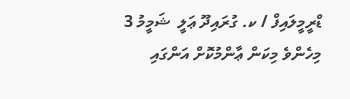ޑްރީމީލައިފް / ކ. ގުރައިދޫ ޢަލީ  ޝަމީމު 3
މިހެންވެ މިކަން ޢާންމުކޮށް އަންގައި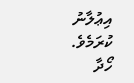އިޢުލާނު ކުރަމެވެ.
ހޯދާ